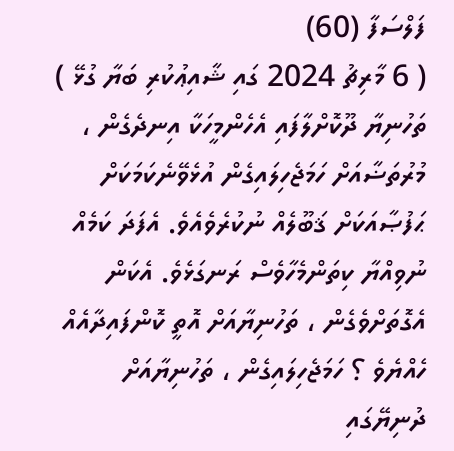ފަލްސަފާ (60)
( 6 މާރިޗު 2024 ގައި ޝާއިޢުކުރި ބަޔާ ގުޅޭ )
ތަހުނިޔާ ދޫކޮށްލާފައި އެހެންމީހަކާ އިނދެގެން ، މުރުތަޟާއަށް ހަމަޖެހިލައިގެން އުޅެވޭނެކަމަކަށް ޙަފުޞާއަކަށް ޤަބޫލެއް ނުކުރެވެއެވެ. އެފަދަ ކަމެއް ނުވިއްޔާ ކިތަންމެހާވެސް ރަނގަޅެވެ. އެކަން އެގޮތަށްވެގެން ، ތަހުނިޔާއަށް އޮތީ ކޮންފައިދާއެއް ހެއްޔެވެ ؟ ހަމަޖެހިލައިގެން ، ތަހުނިޔާއަށް ދުނިޔޭގައި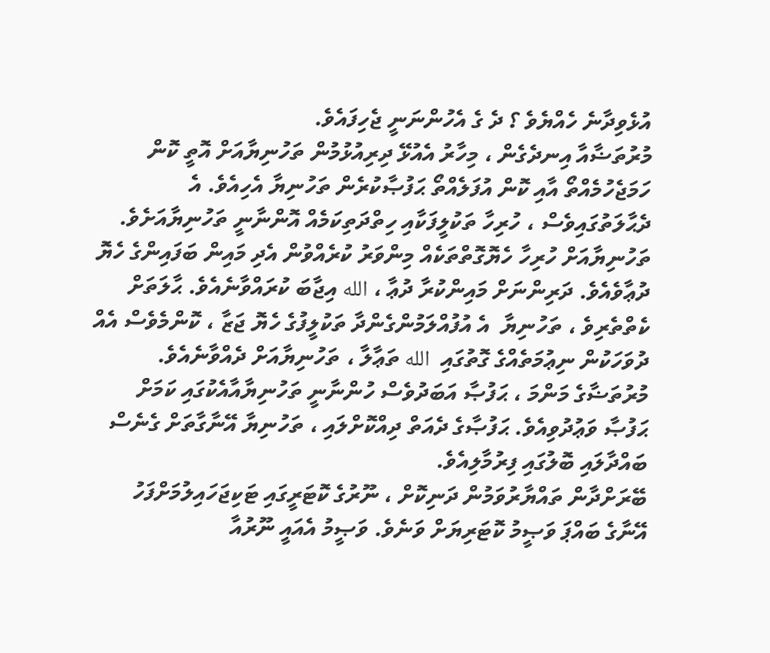އުޅެވިދާނެ ހެއްޔެވެ ؟ ދެ ގެ އެހުންނަނީ ޖެހިފައެވެ.
މުރުތަޟާއާ އިނދެގެން ، މިހާރު އެއުޅޭ ދިރިއުޅުމުން ތަހުނިޔާއަށް އޮތީ ކޮން ހަމަޖެހުމެއްތޯ އާއި ކޮން އުފަލެއްތޯ ޙަފުޞާކުރެން ތަހުނިޔާ އެހިއެވެ. އެ ދެޙާލަތުގައިވެސް ، ހުރިހާ ތަކުލީފަކާއި ހިތްދަތިކަމެއް އޮންނާނީ ތަހުނިޔާއަށެވެ.
ތަހުނިޔާއަށް ހުރިހާ ހެޔޮގޮތްތަކެއް މިންވަރު ކުރެއްވުން އެދި މައިން ބަފައިންގެ ހެޔޮ ދުޢާވެއެވެ. ދަރިންނަށް މައިންކުރާ ދުޢާ ، الله އިޖާބަ ކުރައްވާނެއެވެ. ޙާލަތަށް ކެތްތެރިވެ ، ތަހުނިޔާ  އެ އުފުއްލަމުންގެންދާ ތަކުލީފުގެ ހެޔޮ ޖަޒާ ، ކޮންމެވެސް އެއް ދުވަހަކުން ނިޢުމަތެއްގެ ގޮތުގައި  الله ތަޢާލާ ، ތަހުނިޔާއަށް ދެއްވާނެއެވެ. މުރުތަޟާގެ މަންމަ ، ޙަފުޞާ އަބަދުވެސް ހުންނާނީ ތަހުނިޔާއާއެކުގައި ކަމަށް ޙަފުޞާ ވަޢުދުވިއެވެ. ޙަފުޞާގެ ދެއަތް ދިއްކޮށްލައި ، ތަހުނިޔާ އޭނާގާތަށް ގެނެސް ބައްދާލައި ބޮލުގައި ފިރުމާލިއެވެ.
ބޭރަށްދާން ތައްޔާރުވަމުން ދަނިކޮށް ، ނޫރުގެ ކޮޓަރީގައި ޓަކިޖަހައިލުމަށްފަހު އޭނާގެ ބައްޕަ ވަޞީމު ކޮޓަރިޔަށް ވަނެވެ. ވަޞީމު އެއައީ ނޫރުއާ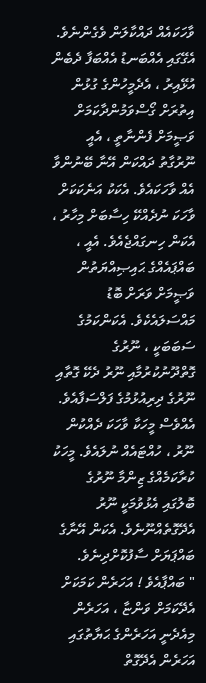ވާހަކައެއް ދައްކާލަން ވެގެންނެވެ. އެގޭގައި އެއްބަނޑު އެއްބަފާ ދެބެން އުޅޭއިރު ، އެދެމީހުންގެ ގުޅުން އިތުރަށް ގޯސްވަމުންދާކަމަށް ވަޞީމަށް ފެންނާތީ ، އެއީ ނޫރުގާތު ދައްކަން އޭނާ ބޭނުންވާ އެއް ވާހަކައެވެ. އެކަކު އަނެކަކަށް ވާހަކަ ނުދެއްކޭ ހިސާބަށް މިހާރު ، އެކަން ހިނގައްޖެއެވެ. އެއީ ، ބައްޕައެއްގެ ޙައިޞިއްޔަތުން ވަޞީމަށް ވަރަށް ބޮޑު މައްސަލައެކެވެ. އެކަންކަމުގެ ސަބަބަކީ ، ނޫރުގެ ގޮތްދޫނުކުރުމާއި ނޫރު ދެކޭ ގޮތާއި ނޫރުގެ ދިރިއުޅުމުގެ ފަލްސަފާއެވެ.
އެއްވެސް މީހަކާ ވާހަކަ ދެއްކުން ނޫރު ، ހުއްޓައެއް ނުލައެވެ. މީހަކު ކުރާކަމެއްގެ ޒިންމާ ނޫރުގެ ބޮލުގައި އެޅުވުމަކީ ނޫރު އެދޭގޮތެއްނޫނެވެ. އެކަން އޭނާގެ ބައްޕަޔަށް ސާފުކޮށްދިނެވެ.
" ބައްޕާއެވެ ! އަހަރެން ކަމަކަށް އެދޭކަމަށް ވަންޏާ ، އަހަރެން މިއެދެނީ އަހަރެންގެ ޙަޔާތުގައި އަހަރެން އެދޭގޮތް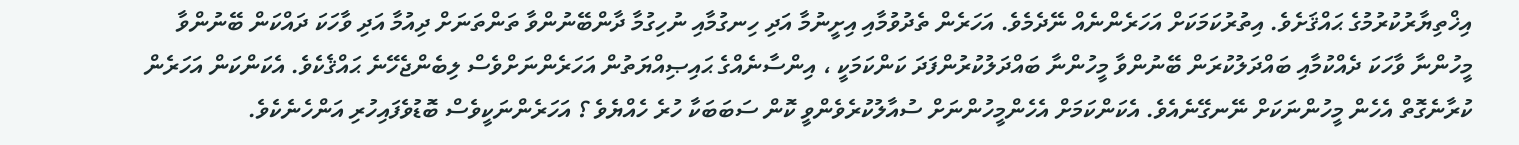އިޚްތިޔާރުކުރުމުގެ ޙައްޤަށެވެ. އިތުރުކަމަކަށް އަހަރެންނެއް ނޭދެމެވެ. އަހަރެން ތެދުވުމާއި އިށީނުމާ އަދި ހިނގުމާއި ނުހިގުމާ ދާންބޭނުންވާ ތަންތަނަށް ދިއުމާ އަދި ވާހަކަ ދައްކަން ބޭނުންވާ މީހުންނާ ވާހަކަ ދެއްކުމާއި ބައްދަލުކުރަން ބޭނުންވާ މީހުންނާ ބައްދަލުކުރުންފަދަ ކަންކަމަކީ ، އިންސާނެއްގެ ޙައިޞިއްޔަތުން އަހަރެންނަށްވެސް ލިބެންޖެހޭނެ ޙައްޤެކެވެ. އެކަންކަން އަހަރެން ކުރާނެގޮތް އެހެން މީހުންނަކަށް ނޭނގޭނެއެވެ. އެކަންކަމަށް އެހެންމީހުންނަށް ސުއާލުކުރެވެންވީ ކޮން ސަބަބަކާ ހުރެ ހެއްޔެވެ ؟ އަހަރެންނަކީވެސް ބޮޑުވެފައިހުރި އަންހެނެކެވެ.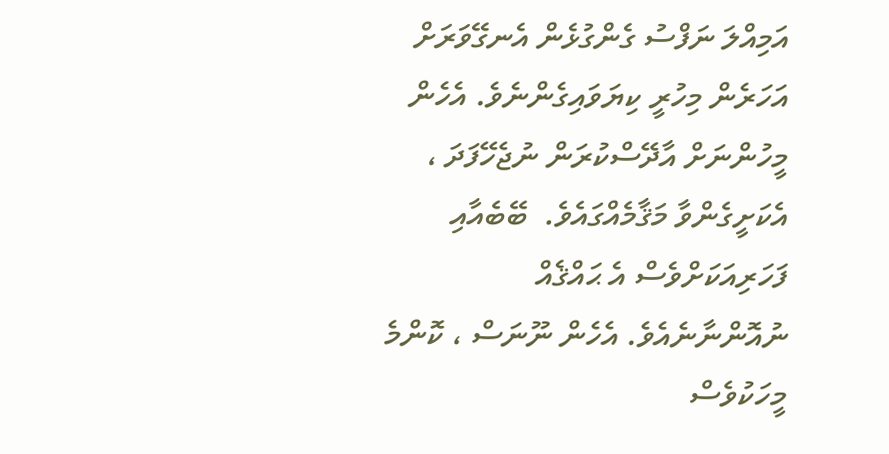އަމިއްލަ ނަފްސު ގެންގުޅެން އެނގޭވަރަށް އަހަރެން މިހުރީ ކިޔަވައިގެންނެވެ. އެހެން މީހުންނަށް އާދޭސްކުރަން ނުޖެހޭފަދަ ، އެކަށީގެންވާ މަޤާމެއްގައެވެ.  ބޭބެއާއި ފަހަރިއަކަށްވެސް އެ ޙައްޤެއް ނުއޮންނާނެއެވެ. އެހެން ނޫނަސް ، ކޮންމެ މީހަކުވެސް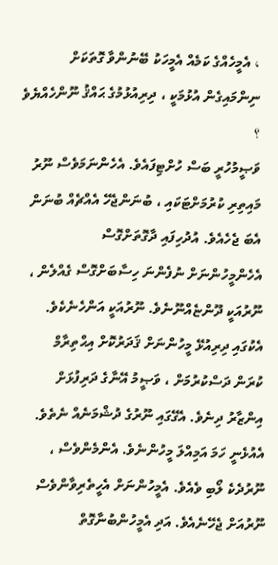، އެމީހެއްގެ ކަމެއް އެމީހަކު ބޭނުންވާ ގޮތަކަށް ނިންމައިގެން އުޅުމަކީ ، ދިރިއުޅުމުގެ ޙައްޤު ނޫންހެއްޔެވެ ؟
ވަޞީމުހުރީ ބަސް ހުށްޓިފައެވެ. އެހެންނަމަވެސް ނޫރު މައިތިރި ކުރުމަށްޓަކައި ، ބުނަންޖެހޭ އެއްޗެއް ބުނަން އެބަ ޖެހެއެވެ. އުދުހިފައި ދާގޮތަށްގޮސް އެހެންމީހުންނަށް ނުފެންނަ ހިސާބަށްގޮސް ގެއްލެން ، ނޫރުއަކީ ދޫންޏެއްނޫނެވެ. ނޫރުއަކީ އަންހެނެކެވެ. އެކުގައި ދިރިއުޅޭ މީހުންނަށް ޤަދަރުކޮށް އިޙްތިރާމް ކުރަން ދަސްކުރުމަށް ، ވަޞީމު އޭނާގެ ދަރިފުޅަށް އިންޒާރު ދިނެވެ. އެގޭގައި ނޫރުގެ ދުޝްމަނެއް ނެތެވެ. އެއުޅެނީ ހަމަ އަމިއްލަ މީހުންނެވެ. އެންމެންވެސް ، ނޫރުދެކެ ލޯބި ވެއެވެ. އެމީހުންނަށް އެހީތެރިވާންވެސް ނޫރުއަށް ޖެހޭނެއެވެ. އަދި އެމީހުންބުނާގޮތް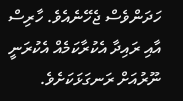ހަދަންވެސް ޖެހޭނެއެވެ. ހާރިސް އާއި ރައިދާ އެކުރާކަމެއް އެކުރަނީ ނޫރުއަށް ރަނގަޅަކަށެވެ.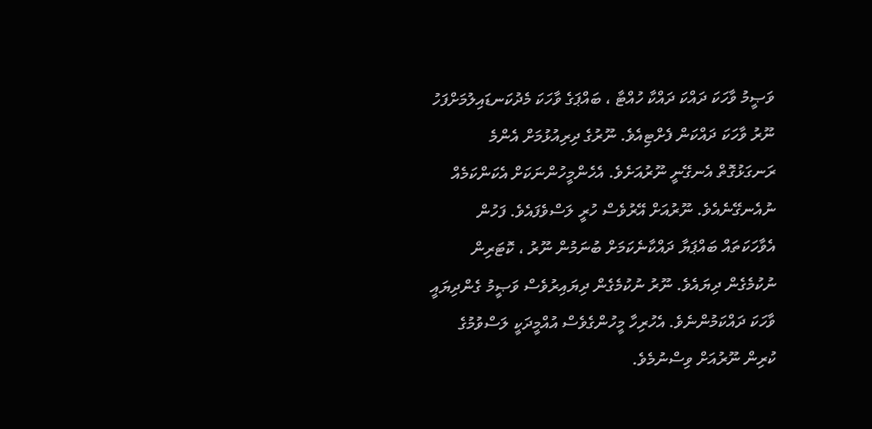ވަޞީމު ވާހަކަ ދައްކަ ދައްކާ ހުއްޓާ ، ބައްޕަގެ ވާހަކަ މެދުކަނޑައިލުމަށްފަހު ނޫރު ވާހަކަ ދައްކަން ފެށްޓިއެވެ. ނޫރުގެ ދިރިއުޅުމަށް އެންމެ ރަނގަޅުގޮތް އެނގޭނީ ނޫރުއަށެވެ. އެހެންމީހުންނަކަށް އެކަންކަމެއް ނުއެނގޭނެއެވެ. ނޫރުއަށް އޭރުވެސް ހުރީ ލަސްވެފައެވެ. ފަހުން އެވާހަކަތައް ބައްޕަޔާ ދައްކާނެކަމަށް ބުނަމުން ނޫރު ، ކޮޓަރިން ނުކުމެގެން ދިޔައެވެ. ނޫރު ނުކުމެގެން ދިޔައިރުވެސް ވަޞީމު ގެންދިޔައީ ވާހަކަ ދައްކަމުންނެވެ. އެހުރިހާ މީހުންގެވެސް އުއްމީދަކީ ލަސްވުމުގެ ކުރިން ނޫރުއަށް ވިސްނުމެވެ.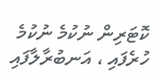ކޮޓަރިން ނުކުމެ ނުކުމެ ހުރެފައި ، އަނބުރާލާފައި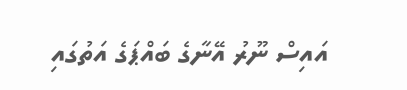އައިސް ނޫރު އޭނާގެ ބައްޕަގެ އަތުގައި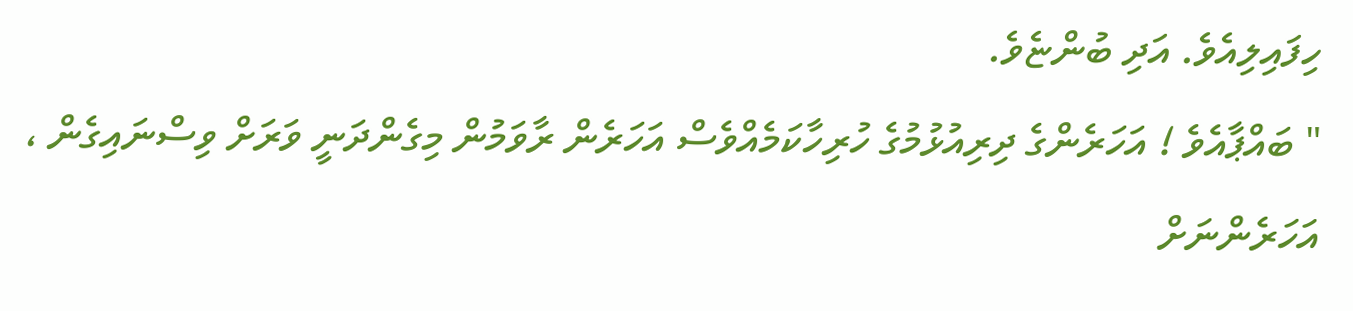ހިފައިލިއެވެ. އަދި ބުންޏެވެ.
" ބައްޕާއެވެ ! އަހަރެންގެ ދިރިއުޅުމުގެ ހުރިހާކަމެއްވެސް އަހަރެން ރާވަމުން މިގެންދަނީ ވަރަށް ވިސްނައިގެން ، އަހަރެންނަށް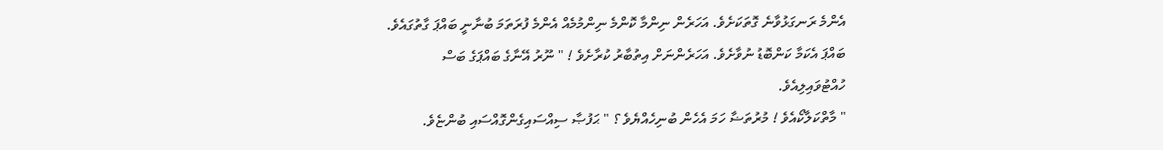އެންމެ ރަނގަޅުވާނެ ގޮތަކަށެވެ. އަހަރެން ނިންމާ ކޮންމެ ނިންމުމެއް އެންމެ ފުރަތަމަ ބުނާނީ ބައްޕަ ގާތުގައެވެ. ބައްޕަ އެކަމާ ކަންބޮޑު ނުވާށެވެ. އަހަރެންނަށް އިތުބާރު ކުރާށެވެ ! " ނޫރު އޭނާގެ ބައްޕަގެ ބަސް ހުއްޓުވައިލިއެވެ.
" މާތްކަލާކޯއެވެ ! މުރުތަޟާ ހަމަ އެހެން ބުނިހެއްޔެވެ ؟ " ޙަފުޞާ ސިއްސައިގެންގޮއްސައި ބުންޏެވެ.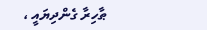ޠާހިރާ ގެންދިޔައީ ،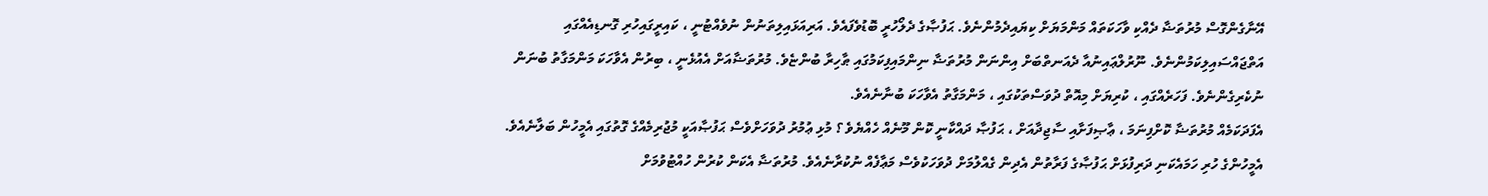އޭނާގެންގޮސް މުރުތަޟާ ދެއްކި ވާހަކަތައް މަންމަޔަށް ކިޔައިދެމުންނެވެ. ޙަފުޞާގެ ދެލޯހުރީ ބޮޑުވެފައެވެ. އަރިއަޅައިލިތަނުން ނުވެއްޓުނީ ، ކައިރީގައިހުރި ގޮނޑިއެއްގައި އަތްޖައްސައިލިކަމުންނެވެ. ނޫރުލްޢައިނުއާ ދެއަނތްބަށް އިންނަން މުރުތަޟާ ނިންމައިފިކަމުގައި ޠާހިރާ ބުންޏެވެ. މުރުތަޟާއަށް އެއުޅެނީ ، ބިރުން އެވާހަކަ މަންމަގާތު ބުނަން ނުކެރިގެންނެވެ. ފަހަރެއްގައި ، ކުރިޔަށް މިއޮތް ދުވަސްތަކުގައި ، މަންމަގާތު އެވާހަކަ ބުނާނެއެވެ.
އެފަދަކަމެއް މުރުތަޟާ ކޮށްފިނަމަ ، ޢާޞިފަށާއި ސާޖިދާއަށް ، ޙަފުޞާ ދައްކާނީ ކޮން މޫނެއް ހެއްޔެވެ ؟ މުޅި ޢުމުރު ދުވަހަށްވެސް ޙަފުޞާއަކީ މުޖުރިމެއްގެ ގޮތުގައި އެމީހުން ބަލާނެއެވެ. އެމީހުންގެ ހުރި ހަމައެކަނި ދަރިފުޅަށް ޙަފުޞާގެ ފަރާތުން އެދިން ގެއްލުމަށް ދުވަހަކުވެސް މަޢާފެއް ނުކުރާނެއެވެ. މުރުތަޟާ އެކަން ކުރުން ހުއްޓުވުމަށް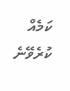ކަމެއް ކުރެވޭނެ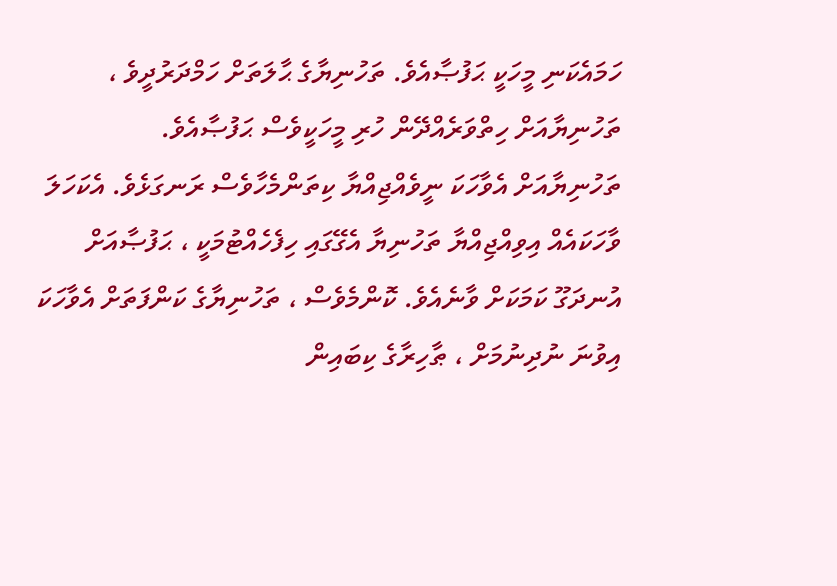ހަމައެކަނި މީހަކީ ޙަފުޞާއެވެ. ތަހުނިޔާގެ ޙާލަތަށް ހަމްދަރުދީވެ ، ތަހުނިޔާއަށް ހިތްވަރެއްދޭން ހުރި މީހަކީވެސް ޙަފުޞާއެވެ.
ތަހުނިޔާއަށް އެވާހަކަ ނީވެއްޖިއްޔާ ކިތަންމެހާވެސް ރަނގަޅެވެ. އެކަހަލަ ވާހަކައެއް އިވިއްޖިއްޔާ ތަހުނިޔާ އެގޭގައި ހިފެހެއްޓުމަކީ ، ޙަފުޞާއަށް އުނދަގޫ ކަމަކަށް ވާނެއެވެ. ކޮންމެވެސް ، ތަހުނިޔާގެ ކަންފަތަށް އެވާހަކަ އިވުނަ ނުދިނުމަށް ، ޠާހިރާގެ ކިބައިން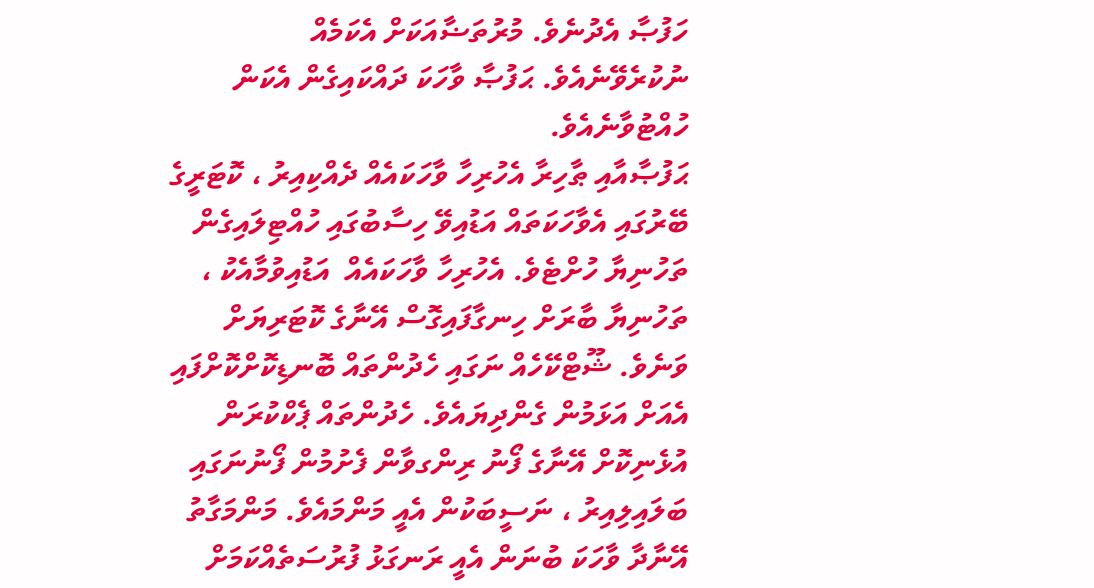ހަފުޞާ އެދުނެވެ. މުރުތަޟާއަކަށް އެކަމެއް ނުކުރެވޭނެއެވެ. ޙަފުޞާ ވާހަކަ ދައްކައިގެން އެކަން ހުއްޓުވާނެއެވެ.
ޙަފުޞާއާއި ޠާހިރާ އެހުރިހާ ވާހަކައެއް ދެއްކިއިރު ، ކޮޓަރީގެ ބޭރުގައި އެވާހަކަތައް އަޑުއިވޭ ހިސާބުގައި ހުއްޓިލައިގެން ތަހުނިޔާ ހުށްޓެވެ. އެހުރިހާ ވާހަކައެއް  އަޑުއިވުމާއެކު ، ތަހުނިޔާ ބާރަށް ހިނގާފައިގޮސް އޭނާގެ ކޮޓަރިޔަށް ވަނެވެ. ޝޫޓްކޭހެއް ނަގައި ހެދުންތައް ބޮނޑިކޮށްކޮށްފައި އެއަށް އަޅަމުން ގެންދިޔައެވެ. ހެދުންތައް ޕެކްކުރަން އުޅެނިކޮށް އޭނާގެ ފޯނު ރިންގވާން ފެށުމުން ފޯނުނަގައި ބަލައިލިއިރު ، ނަސީބަކުން އެއީ މަންމައެވެ. މަންމަގާތު އޭނާދާ ވާހަކަ ބުނަން އެއީ ރަނގަޅު ފުރުސަތެއްކަމަށް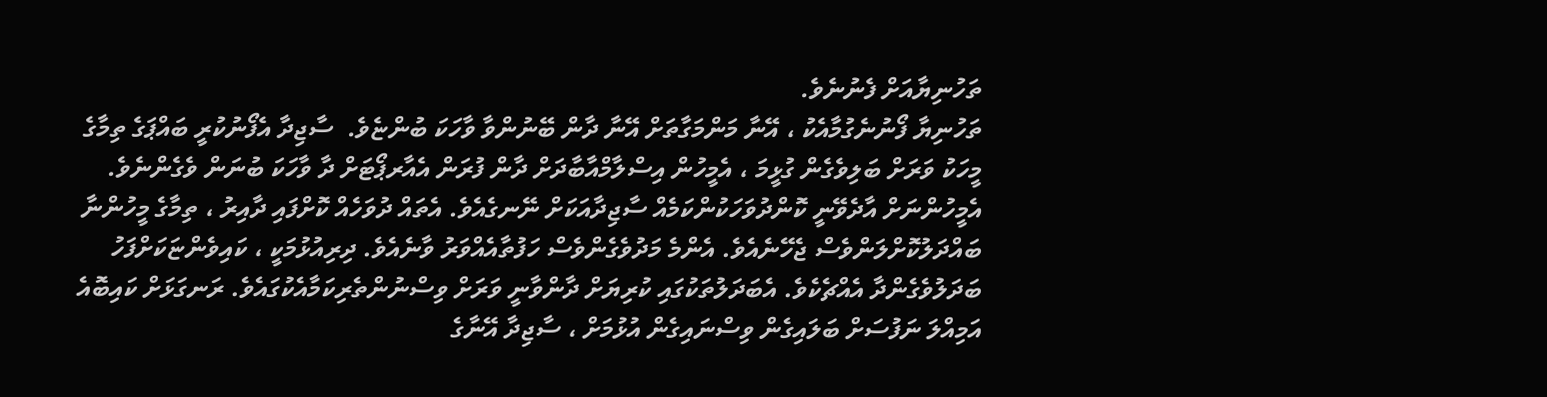ތަހުނިޔާއަށް ފެނުނެވެ.
ތަހުނިޔާ ފޯނުނެގުމާއެކު ، އޭނާ މަންމަގާތަށް އޭނާ ދާން ބޭނުންވާ ވާހަކަ ބުންޏެވެ.  ސާޖިދާ އެފޯނުކުރީ ބައްޕަގެ ތިމާގެ މީހަކު ވަރަށް ބަލިވެގެން ގުޅީމަ ، އެމީހުން އިސްލާމްއާބާދަށް ދާން ފުރަން އެއާރޕޯޓަށް ދާ ވާހަކަ ބުނަން ވެގެންނެވެ. އެމީހުންނަށް އާދެވޭނީ ކޮންދުވަހަކުންކަމެއް ސާޖިދާއަކަށް ނޭނގެއެވެ. އެތައް ދުވަހެއް ކޮށްފައި ދާއިރު ، ތިމާގެ މީހުންނާ ބައްދަލުކޮށްލަންވެސް ޖެހޭނެއެވެ. އެންމެ މަދުވެގެންވެސް ހަފުތާއެއްވަރު ވާނެއެވެ. ދިރިއުޅުމަކީ ، ކައިވެންޏަކަށްފަހު ބަދަލުވެގެންދާ އެއްޗެކެވެ. އެބަދަލުތަކުގައި ކުރިޔަށް ދާންވާނީ ވަރަށް ވިސްނުންތެރިކަމާއެކުގައެވެ. ރަނގަޅަށް ކައިބޮއެ އަމިއްލަ ނަފުސަށް ބަލައިގެން ވިސްނައިގެން އުޅުމަށް ، ސާޖިދާ އޭނާގެ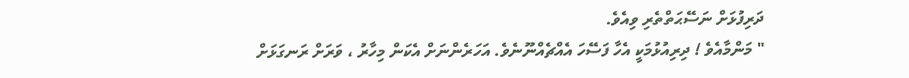ދަރިފުޅަށް ނަސޭޙަތްތެރި ވިއެވެ.
" މަންމާއެވެ ! ދިރިއުޅުމަކީ އެހާ ފަސޭހަ އެއްޗެއްނޫނެވެ. އަހަރެންނަށް އެކަން މިހާރު ، ވަރަށް ރަނގަޅަށް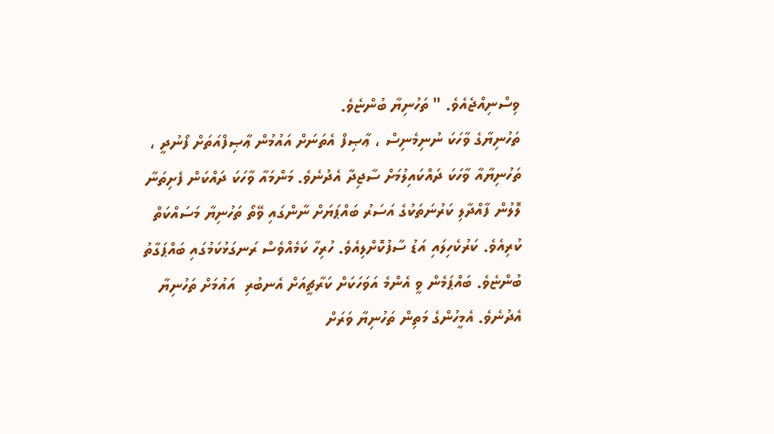ވިސްނިއްޖެއެވެ. " ތަހުނިޔާ ބުންޏެވެ.
ތަހުނިޔާގެ ވާހަކަ ނުނިމެނިސް ، ޢާޞިފް އެތަނަށް އައުމުން ޢާޞިފްއަތަށް ފޯނުދީ ، ތަހުނިޔާއާ ވާހަކަ ދައްކައިލުމަށް ސާޖިދާ އެދުނެވެ. މަންމައާ ވާހަކަ ދައްކަން ފެށިތަނާ ލޮލުން ފާއްދާލި ކަރުނަތަކުގެ އަސަރު ބައްޕަޔަށް ނާންގައި ވޭތޯ ތަހުނިޔާ މަސައްކަތް ކުރިއެވެ. ކަރުކެހިލައި އަޑު ސާފުކޮށްލިއެވެ. ހުރިހާ ކަމެއްވެސް ރަނގަޅުކަމުގައި ބައްޕަގާތު ބުންޏެވެ. ބައްޕަމެން ވީ އެންމެ އަވަހަކަށް ކަރާޗީއަށް އެނބުރި  އައުމަށް ތަހުނިޔާ އެދުނެވެ. އެމީހުންގެ މަތިން ތަހުނިޔާ ވަރަށް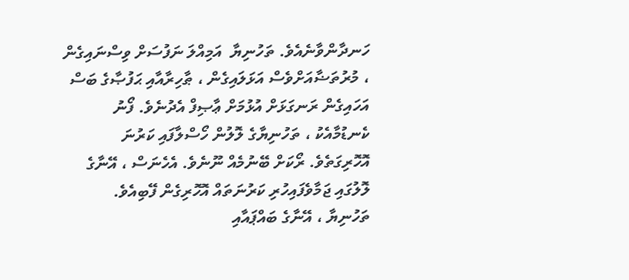ހަނދާންވާނެއެވެ. ތަހުނިޔާ  އަމިއްލަ ނަފުސަށް ވިސްނައިގެން ، މުރުތަޟާއަށްވެސް އަޅަލައިގެން ، ޠާހިރާއާއި ޙަފުޞާގެ ބަސް އަހައިގެން ރަނގަޅަށް އުޅުމަށް ޢާޞިފް އެދުނެވެ. ފޯނު ކެނޑުމާއެކު ، ތަހުނިޔާގެ ލޮލުން ހޯސްލާފައި ކަރުނަ އޮހޮރިގަތެވެ. ރޯކަށް ބޭނުމެއް ނޫނެވެ. އެހެނަސް ، އޭނާގެ ލޮލުގައި ޖަމާވެފައިހުރި ކަރުނަތައް އޮހޮރިގެން ފޭބިއެވެ.
ތަހުނިޔާ ، އޭނާގެ ބައްޕައާއި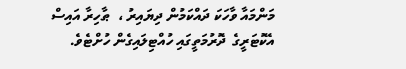މަންމައާ ވާހަކަ ދައްކަމުން ދިޔައިރު ،  ޠާހިރާ އައިސް އެކޮޓަރީގެ  ދޮރުމަތީގައި ހުއްޓިލައިގެން ހުށްޓެވެ.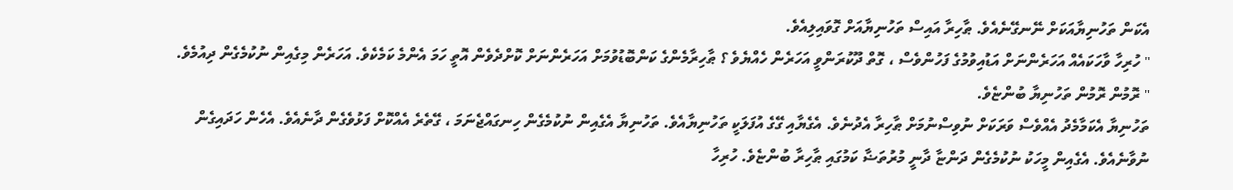އެކަން ތަހުނިޔާއަކަށް ނޭނގޭނެއެވެ. ޠާހިރާ އައިސް ތަހުނިޔާއަށް ގޮވައިލިއެވެ.
" ހުރިހާ ވާހަކައެއް އަހަރެންނަށް އަޑުއިވުމުގެ ފަހުންވެސް ، ގޮތް ދޫކުރަންވީ އަހަރެން ހެއްޔެވެ ؟ ޠާހިރާމެންގެ ކަންބޮޑުވުމަށް އަހަރެންނަށް ކޮށްދެވެން އޮތީ ހަމަ އެންމެ ކަމެކެވެ. އަހަރެން މިގެއިން ނުކުމެގެން ދިއުމެވެ. " ރޮމުން ރޮމުން ތަހުނިޔާ ބުންޏެވެ.
ތަހުނިޔާ އެކަމާމެދު އެއްވެސް ވަރަކަށް ނުވިސްނުމަށް ޠާހިރާ އެދުނެވެ. އެގެޔާއި ގޭގެ އުފަލަކީ ތަހުނިޔާއެވެ. ތަހުނިޔާ އެގެއިން ނުކުމެގެން ހިނގައްޖެނަމަ ، ގޭތެރެ އެއްކޮށް ފަޅުވެގެން ދާނެއެވެ. އެހެން ހަދައިގެން ނުވާނެއެވެ. އެގެއިން މީހަކު ނުކުމެގެން ދަންޏާ ދާނީ މުރުތަޟާ ކަމުގައި ޠާހިރާ ބުންޏެވެ. ހުރިހާ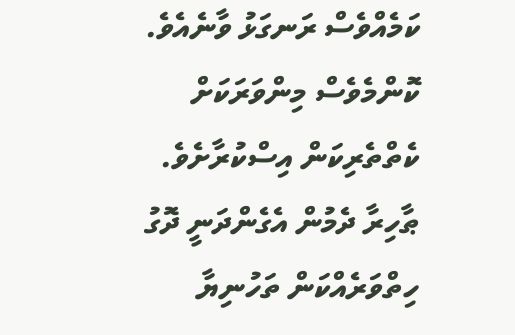ކަމެއްވެސް ރަނގަޅު ވާނެއެވެ. ކޮންމެވެސް މިންވަރަކަށް ކެތްތެރިކަން އިސްކުރާށެވެ.
ޠާހިރާ ދެމުން އެގެންދަނީ ދޮގު ހިތްވަރެއްކަން ތަހުނިޔާ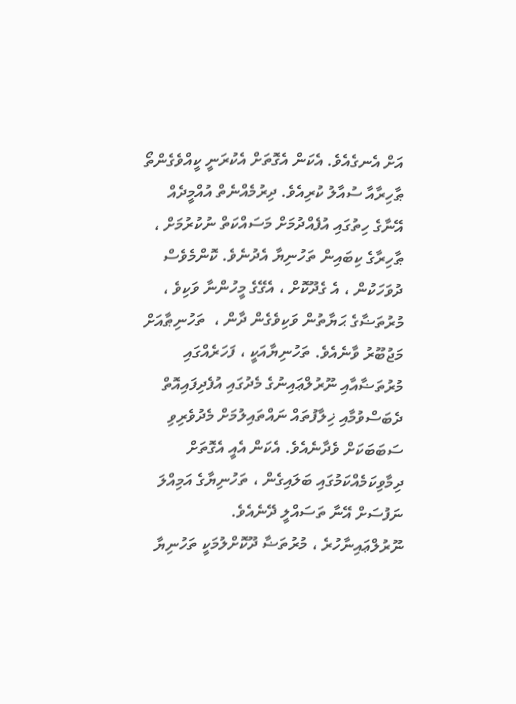އަށް އެނގެއެވެ. އެކަން އެގޮތަށް އެކުރަނީ ކީއްވެގެންތޯ ޠާހިރާއާ ސުއާލު ކުރިއެވެ. ދިރުމެއްނެތް އުއްމީދެއް އޭނާގެ ހިތުގައި އުފެއްދުމަށް މަސައްކަތް ނުކުރުމަށް ، ޠާހިރާގެ ކިބައިން ތަހުނިޔާ އެދުނެވެ. ކޮންމެވެސް ދުވަހަކުން ، އެ ގެދޫކޮށް ، އެގޭގެ މީހުންނާ ވަކިވެ ، މުރުތަޟާގެ ޙަޔާތުން ވަކިވެގެން ދާން ،  ތަހުނިޠާއަށް މަޖުބޫރު ވާނެއެވެ. ތަހުނިޔާއަކީ ، ފަހަރެއްގައި މުރުތަޟާއާއި ނޫރުލްޢައިނުގެ މެދުގައި އުފެދިފައިއޮތް ދެބަސްވުމާއި ޚިލާފުތައް ނައްތައިލުމަށް މެދުވެރިވި ސަބަބަކަށް ވެދާނެއެވެ. އެކަން އެއީ އެގޮތަށް ދިމާވިކަމެއްކަމުގައި ބަލައިގެން ، ތަހުނިޔާގެ އަމިއްލަ ނަފުސަށް އޭނާ ތަސައްލީ ދޭނެއެވެ.
ނޫރުލްޢައިނާހުރެ ، މުރުތަޟާ ދޫކޮށްލުމަކީ ތަހުނިޔާ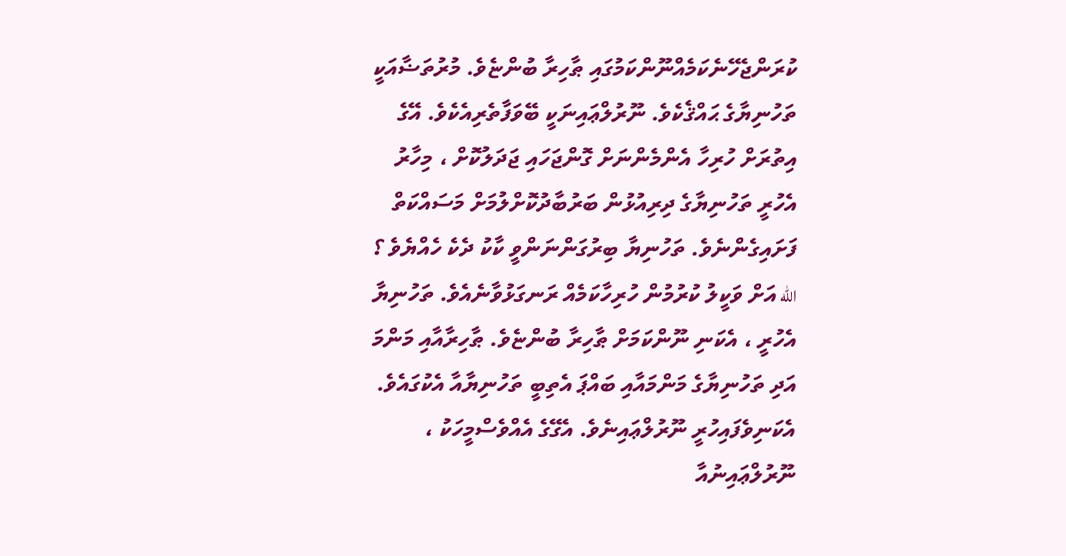ކުރަންޖެހޭނެކަމެއްނޫންކަމުގައި ޠާހިރާ ބުންޏެވެ. މުރުތަޟާއަކީ ތަހުނިޔާގެ ޙައްޤެކެވެ. ނޫރުލްޢައިނަކީ ބޭވަފާތެރިއެކެވެ. އޭގެ އިތުރަށް ހުރިހާ އެންމެންނަށް ގޮންޖަހައި ޖަދަލުކޮށް ، މިހާރު އެހުރީ ތަހުނިޔާގެ ދިރިއުޅުން ބަރުބާދުކޮށްލުމަށް މަސައްކަތް ފަށައިގެންނެވެ. ތަހުނިޔާ ބިރުގަންނަންވީ ކާކު ދެކެ ހެއްޔެވެ ؟ الله އަށް ވަކީލު ކުރުމުން ހުރިހާކަމެއް ރަނގަޅުވާނެއެވެ. ތަހުނިޔާ އެހުރީ ، އެކަނި ނޫންކަމަށް ޠާހިރާ ބުންޏެވެ. ޠާހިރާއާއި މަންމަ އަދި ތަހުނިޔާގެ މަންމައާއި ބައްޕަ އެތިބީ ތަހުނިޔާއާ އެކުގައެވެ. އެކަނިވެފައިހުރީ ނޫރުލްޢައިނެވެ. އެގޭގެ އެއްވެސްމީހަކު ، ނޫރުލްޢައިނުއާ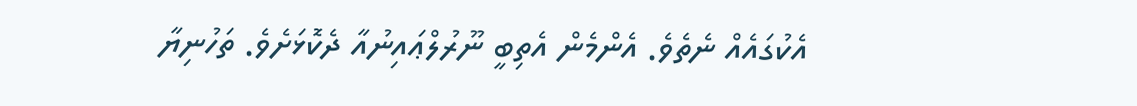އެކުގައެއް ނެތެވެ. އެންމެން އެތިބީ ނޫރުލްޢައިނުއާ ދެކޮޅަށެވެ. ތަހުނިޔާ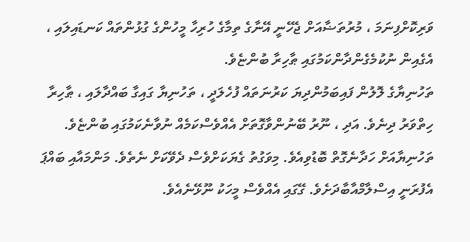ވަރިކޮށްފިނަމަ ، މުރުތަޟާއަށް ޖެހޭނީ އޭނާގެ ތިމާގެ ހުރިހާ މީހުންގެ ގުޅުންތައް ކަނޑައިލައި ، އެގެއިން ނުކުމެގެންދާންކަމުގައި ޠާހިރާ ބުންޏެވެ.
ތަހުނިޔާގެ ލޮލުން ފައިބަމުންދިޔަ ކަރުނަތައް ފުހެލަދީ ، ތަހުނިޔާ ގައިގާ ބައްދާލައި ، ޠާހިރާ ހިތްވަރު ދިނެވެ. އަދި ، ނޫރު ބޭނުންވާގޮތަށް އެއްވެސްކަމެއް ނުވާނެކަމުގައި ބުންޏެވެ.
ތަހުނިޔާއަށް ހަދާނެގޮތް ބޮޑުވިއެވެ. މިވަގުތު ގެޔަކަށްވެސް ދެވޭކަށް ނެތެވެ. މަންމައާއި ބައްޕަ އެފުރަނީ އިސްލާމްއާބާދަށެވެ. ގޭގައި އެއްވެސް މީހަކު ނޫޅޭނެއެވެ.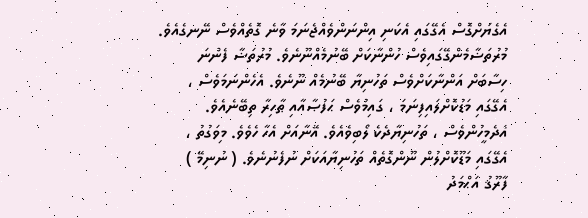އެގެޔަށްގޮސް އެގޭގައި އެކަނި އިންނަންވެއްޖެނަމަ ވާނެ ގޮތެއްވެސް ނޭނގެއެވެ. މުރުތަޟާމެންގޭގައިވެސް ހުންނާކަށް ބޭނުމެއްނޫނެވެ. މުރުތަޟާ ފެންނަ ހިސާބަށް އަންނާކަށްވެސް ތަހުނިޔާ ބޭނުމެއް ނޫނެވެ. އެހެންނަމަވެސް ، އެގޭގައި މަޑުކޮށްލައިފިނަމަ ، ގައިމުވެސް ޙަފުޞާއާއި ޠާހިރާ ތިބޭނެއެވެ. އެދެމީހުންވެސް ، ތަހުނިޔާދެކެ ލޯބިވެއެވެ. އޭނާއަށް އެހާ ހެވެވެ. މިވަގުތު ، އެގޭގައި މަޑޫކޮށްލުން ނޫންގޮތެއް ތަހުނިޔާއަކަށް ނުފެނުނެވެ. ( ނުނިމޭ )
ފާރޫޤު އަޙްމަދު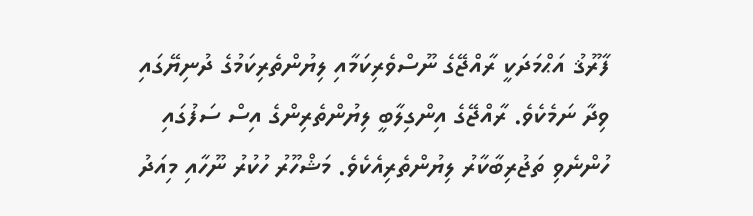ފާރޫޤު އަޙްމަދަކީ ރާއްޖޭގެ ނޫސްވެރިކަމާއި ލިޔުންތެރިކަމުގެ ދުނިޔޭގައި ވިދާ ނަމެކެވެ. ރާއްޖޭގެ އިންގިލާބީ ލިޔުންތެރިންގެ އިސް ސަފުގައި ހުންނެވި ތަޖުރިބާކާރު ލިޔުންތެރިއެކެވެ. މަޝްހޫރު ހުކުރު ނޫހާއި މިއަދު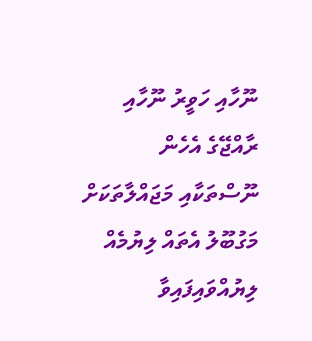ނޫހާއި ހަވީރު ނޫހާއި ރާއްޖޭގެ އެހެން ނޫސްތަކާއި މަޖައްލާތަކަށް މަގުބޫލު އެތައް ލިޔުމެއް ލިޔުއްވައިފައިވާ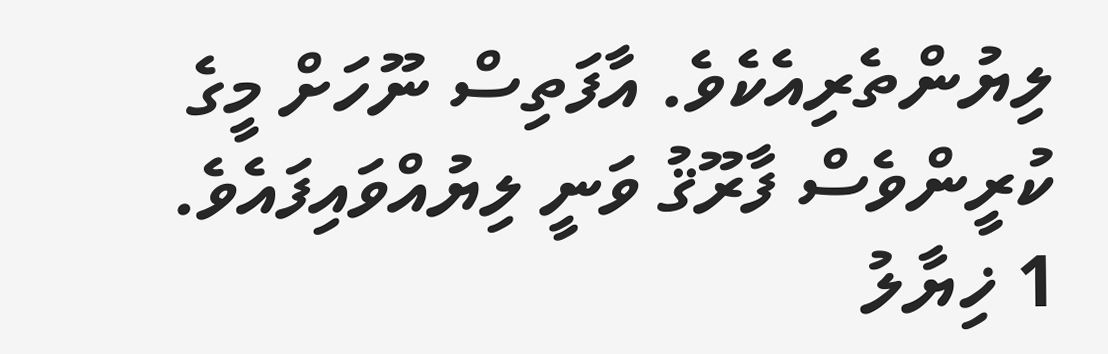ލިޔުންތެރިއެކެވެ. އާފަތިސް ނޫހަށް މީގެ ކުރީންވެސް ފާރޫޤު ވަނީ ލިޔުއްވައިފައެވެ.
1 ޚިޔާލު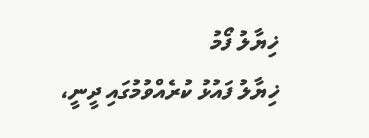ޚިޔާލު ފޯމު
ޚިޔާލު ފައުޅު ކުރެއްވުމުގައި ދީނީ،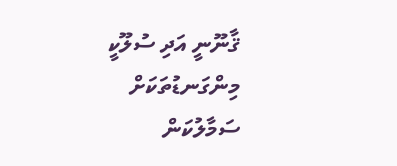ޤާނޫނީ އަދި ސުލޫކީ މިންގަނޑުތަކަށް ސަމާލުކަން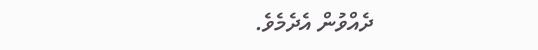ދެއްވުން އެދެމެވެ.